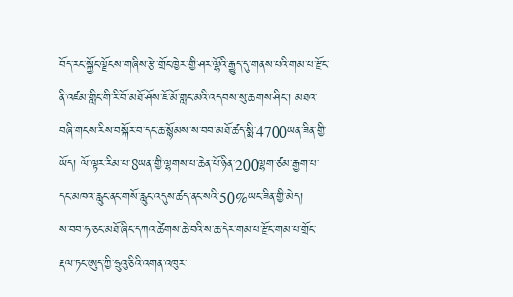བོད་རང་སྐྱོང་ལྗོངས་གཞིས་རྩེ་གྲོང་ཁྱེར་གྱི་ཤར་ལྷོའི་རྒྱུད་དུ་གནས་པའི་གམ་པ་རྫོང་ནི་འཛམ་གླིང་གི་རི་བོ་མཐོ་ཤོས་ཇོ་མོ་གླང་མའི་འདབས་སུ་ཆགས་ཤིང་། མཐའ་བཞི་གངས་རིས་བསྐོར་བ་དང་ཆ་སྙོམས་ས་བབ་མཐོ་ཚད་སྨི་4700ཡན་ཟིན་གྱི་ཡོད། ལོ་ལྟར་རིམ་པ་8ཡན་གྱི་ལྷགས་པ་ཆེན་པོ་ཉིན་200ལྷག་ཙམ་རྒྱག་པ་དང་མཁའ་རླུང་ནང་གསོ་རླུང་འདུས་ཚད་ནང་སའི་50%ཡང་ཟིན་གྱི་མེད།
ས་བབ་ཧ་ཅང་མཐོ་ཞིང་དཀའ་ཚེགས་ཆེ་བའི་ས་ཆ་དེར་གམ་པ་རྫོང་གམ་པ་གྲོང་རྡལ་ཏང་ཨུད་ཀྱི་ཧྲུའུ་ཅིའི་འགན་འཁུར་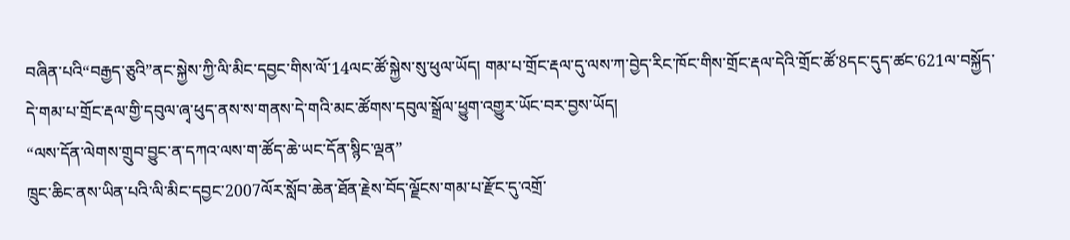བཞིན་པའི“བརྒྱད་ཅུའི”ནང་སྐྱེས་ཀྱི་ལི་མིང་དབྱང་གིས་ལོ་14ལང་ཚོ་སྐྱེས་སུ་ཕུལ་ཡོད། གམ་པ་གྲོང་རྡལ་དུ་ལས་ཀ་བྱེད་རིང་ཁོང་གིས་གྲོང་རྡལ་དེའི་གྲོང་ཚོ་8དང་དུད་ཚང་621ལ་བསྐྱོད་དེ་གམ་པ་གྲོང་རྡལ་གྱི་དབུལ་ཞྭ་ཕུད་ནས་ས་གནས་དེ་གའི་མང་ཚོགས་དབུལ་སྒྲོལ་ཕྱུག་འགྱུར་ཡོང་བར་བྱས་ཡོད།
“ལས་དོན་ལེགས་གྲུབ་བྱུང་ན་དཀའ་ལས་ག་ཚོད་ཆེ་ཡང་དོན་སྙིང་ལྡན”
ཁྲུང་ཆིང་ནས་ཡིན་པའི་ལི་མིང་དབྱང་2007ལོར་སློབ་ཆེན་ཐོན་རྗེས་བོད་ལྗོངས་གམ་པ་རྫོང་དུ་འགྲོ་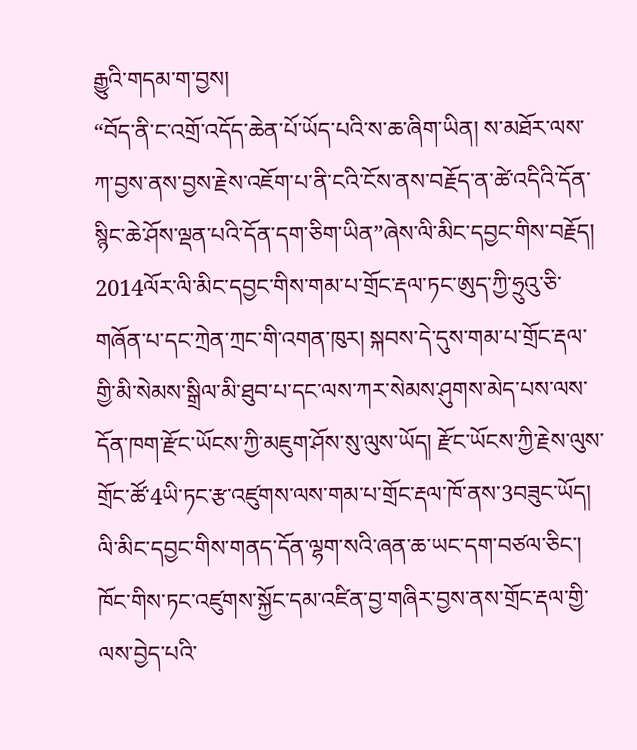རྒྱུའི་གདམ་ག་བྱས།
“བོད་ནི་ང་འགྲོ་འདོད་ཆེན་པོ་ཡོད་པའི་ས་ཆ་ཞིག་ཡིན། ས་མཐོར་ལས་ཀ་བྱས་ནས་བྱས་རྗེས་འཇོག་པ་ནི་ངའི་ངོས་ནས་བརྗོད་ན་ཚེ་འདིའི་དོན་སྙིང་ཆེ་ཤོས་ལྡན་པའི་དོན་དག་ཅིག་ཡིན”ཞེས་ལི་མིང་དབྱང་གིས་བརྗོད།
2014ལོར་ལི་མིང་དབྱང་གིས་གམ་པ་གྲོང་རྡལ་ཏང་ཨུད་ཀྱི་ཧྲུའུ་ཅི་གཞོན་པ་དང་ཀྲེན་ཀྲང་གི་འགན་ཁུར། སྐབས་དེ་དུས་གམ་པ་གྲོང་རྡལ་གྱི་མི་སེམས་སྒྲིལ་མི་ཐུབ་པ་དང་ལས་ཀར་སེམས་ཤུགས་མེད་པས་ལས་དོན་ཁག་རྫོང་ཡོངས་ཀྱི་མཇུག་ཤོས་སུ་ལུས་ཡོད། རྫོང་ཡོངས་ཀྱི་རྗེས་ལུས་གྲོང་ཚོ་4ཡི་ཏང་རྩ་འཛུགས་ལས་གམ་པ་གྲོང་རྡལ་ཁོ་ནས་3བཟུང་ཡོད།
ལི་མིང་དབྱང་གིས་གནད་དོན་ལྷག་སའི་ཞན་ཆ་ཡང་དག་བཙལ་ཅིང་། ཁོང་གིས་ཏང་འཛུགས་སྐྱོང་དམ་འཛིན་བྱ་གཞིར་བྱས་ནས་གྲོང་རྡལ་གྱི་ལས་བྱེད་པའི་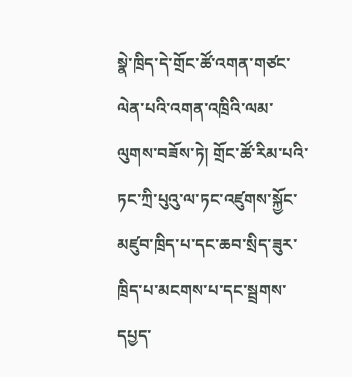སྣེ་ཁྲིད་དེ་གྲོང་ཚོ་འགན་གཙང་ལེན་པའི་འགན་འཁྲིའི་ལམ་ལུགས་བཟོས་ཏེ། གྲོང་ཚོ་རིམ་པའི་ཏང་ཀྲི་པུའུ་ལ་ཏང་འཛུགས་སྐྱོང་མཛུབ་ཁྲིད་པ་དང་ཆབ་སྲིད་ཟུར་ཁྲིད་པ་མངགས་པ་དང་སྦྲགས་དཔྱད་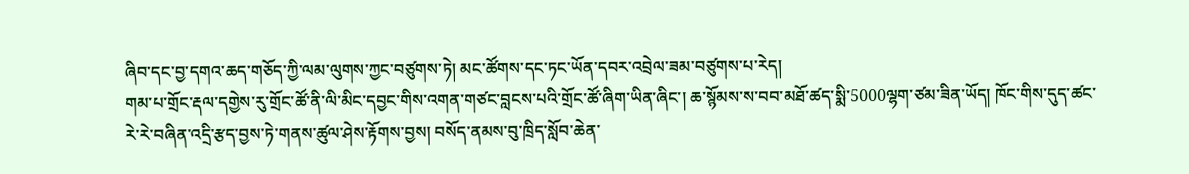ཞིབ་དང་བྱ་དགའ་ཆད་གཅོད་ཀྱི་ལམ་ལུགས་ཀྱང་བཙུགས་ཏེ། མང་ཚོགས་དང་ཏང་ཡོན་དབར་འབྲེལ་ཟམ་བཙུགས་པ་རེད།
གམ་པ་གྲོང་རྡལ་དགྱེས་རུ་གྲོང་ཚོ་ནི་ལི་མིང་དབྱང་གིས་འགན་གཙང་བླངས་པའི་གྲོང་ཚོ་ཞིག་ཡིན་ཞིང་། ཆ་སྙོམས་ས་བབ་མཐོ་ཚད་སྨི་5000ལྷག་ཙམ་ཟིན་ཡོད། ཁོང་གིས་དུད་ཚང་རེ་རེ་བཞིན་འདྲི་རྩད་བྱས་ཏེ་གནས་ཚུལ་ཤེས་རྟོགས་བྱས། བསོད་ནམས་བུ་ཁྲིད་སློབ་ཆེན་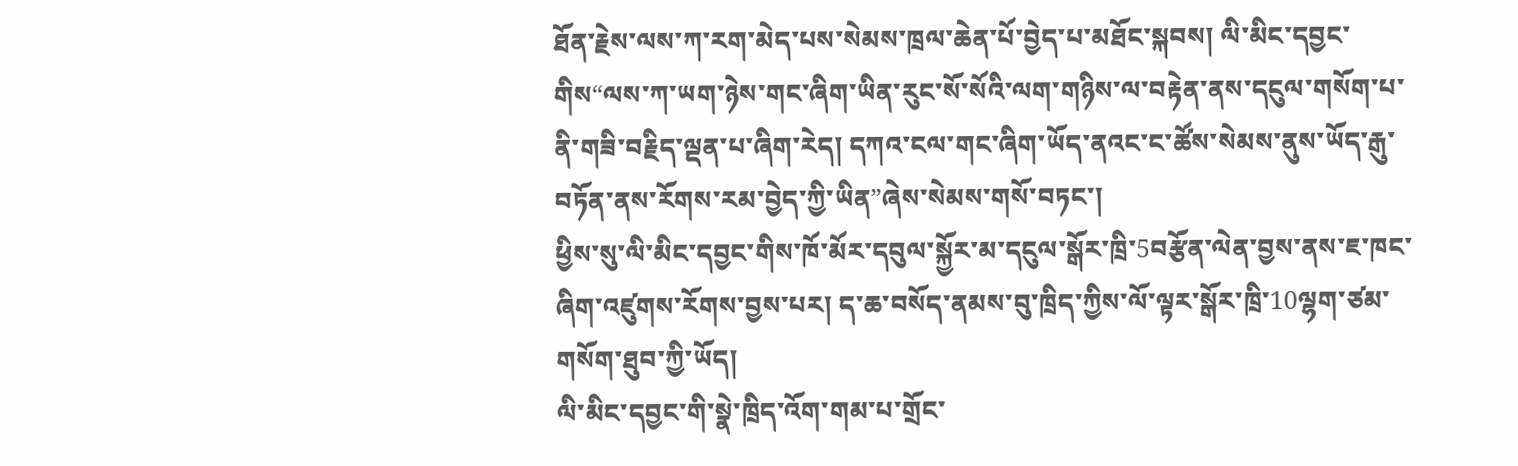ཐོན་རྗེས་ལས་ཀ་རག་མེད་པས་སེམས་ཁྲལ་ཆེན་པོ་བྱེད་པ་མཐོང་སྐབས། ལི་མིང་དབྱང་གིས“ལས་ཀ་ཡག་ཉེས་གང་ཞིག་ཡིན་རུང་སོ་སོའི་ལག་གཉིས་ལ་བརྟེན་ནས་དངུལ་གསོག་པ་ནི་གཟི་བརྗིད་ལྡན་པ་ཞིག་རེད། དཀའ་ངལ་གང་ཞིག་ཡོད་ནའང་ང་ཚོས་སེམས་ནུས་ཡོད་རྒུ་བཏོན་ནས་རོགས་རམ་བྱེད་ཀྱི་ཡིན”ཞེས་སེམས་གསོ་བཏང་།
ཕྱིས་སུ་ལི་མིང་དབྱང་གིས་ཁོ་མོར་དབུལ་སྐྱོར་མ་དངུལ་སྒོར་ཁྲི་5བརྩོན་ལེན་བྱས་ནས་ཇ་ཁང་ཞིག་འཛུགས་རོགས་བྱས་པར། ད་ཆ་བསོད་ནམས་བུ་ཁྲིད་ཀྱིས་ལོ་ལྟར་སྒོར་ཁྲི་10ལྷག་ཙམ་གསོག་ཐུབ་ཀྱི་ཡོད།
ལི་མིང་དབྱང་གི་སྣེ་ཁྲིད་འོག་གམ་པ་གྲོང་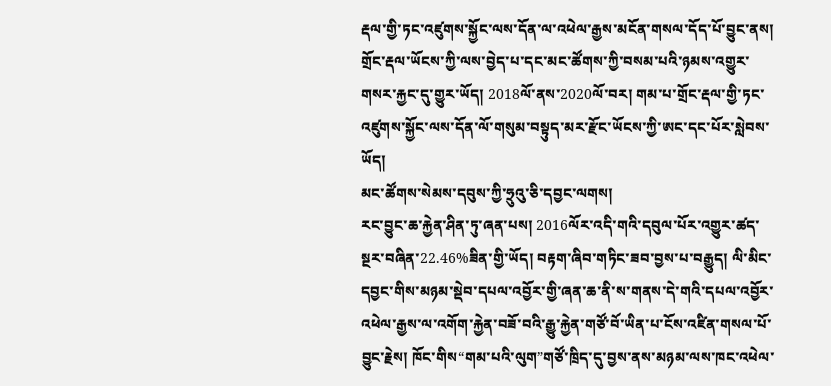རྡལ་གྱི་ཏང་འཛུགས་སྐྱོང་ལས་དོན་ལ་འཕེལ་རྒྱས་མངོན་གསལ་དོད་པོ་བྱུང་ནས། གྲོང་རྡལ་ཡོངས་ཀྱི་ལས་བྱེད་པ་དང་མང་ཚོགས་ཀྱི་བསམ་པའི་ཉམས་འགྱུར་གསར་རྐྱང་དུ་གྱུར་ཡོད། 2018ལོ་ནས་2020ལོ་བར། གམ་པ་གྲོང་རྡལ་གྱི་ཏང་འཛུགས་སྐྱོང་ལས་དོན་ལོ་གསུམ་བསྟུད་མར་རྫོང་ཡོངས་ཀྱི་ཨང་དང་པོར་སླེབས་ཡོད།
མང་ཚོགས་སེམས་དབུས་ཀྱི་ཧྲུའུ་ཅི་དབྱང་ལགས།
རང་བྱུང་ཆ་རྐྱེན་ཤིན་ཏུ་ཞན་པས། 2016ལོར་འདི་གའི་དབུལ་པོར་འགྱུར་ཚད་སྔར་བཞིན་22.46%ཟིན་གྱི་ཡོད། བརྟག་ཞིབ་གཏིང་ཟབ་བྱས་པ་བརྒྱུད། ལི་མིང་དབྱང་གིས་མཉམ་སྡེབ་དཔལ་འབྱོར་གྱི་ཞན་ཆ་ནི་ས་གནས་དེ་གའི་དཔལ་འབྱོར་འཕེལ་རྒྱས་ལ་འགོག་རྐྱེན་བཟོ་བའི་རྒྱུ་རྐྱེན་གཙོ་བོ་ཡིན་པ་ངོས་འཛིན་གསལ་པོ་བྱུང་རྗེས། ཁོང་གིས“གམ་པའི་ལུག”གཙོ་ཁྲིད་དུ་བྱས་ནས་མཉམ་ལས་ཁང་འཕེལ་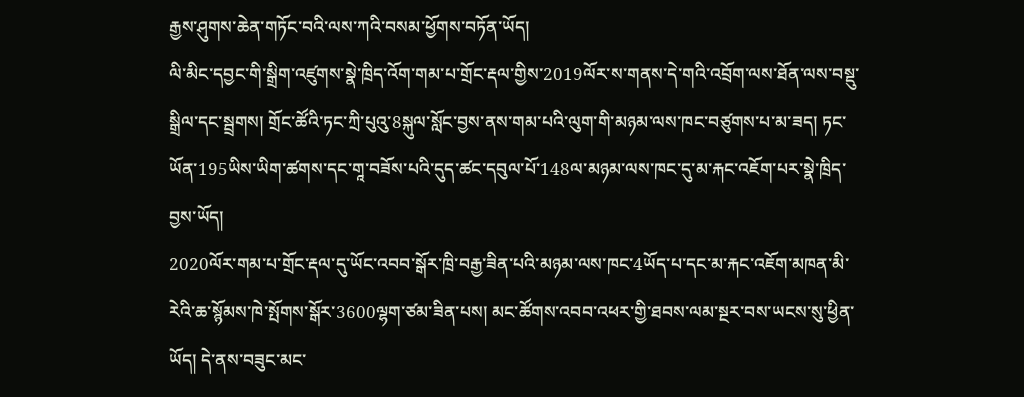རྒྱས་ཤུགས་ཆེན་གཏོང་བའི་ལས་ཀའི་བསམ་ཕྱོགས་བཏོན་ཡོད།
ལི་མིང་དབྱང་གི་སྒྲིག་འཛུགས་སྣེ་ཁྲིད་འོག་གམ་པ་གྲོང་རྡལ་གྱིས་2019ལོར་ས་གནས་དེ་གའི་འབྲོག་ལས་ཐོན་ལས་བསྡུ་སྒྲིལ་དང་སྦྲགས། གྲོང་ཚོའི་ཏང་ཀྲི་པུའུ་8སྐུལ་སློང་བྱས་ནས་གམ་པའི་ལུག་གི་མཉམ་ལས་ཁང་བཙུགས་པ་མ་ཟད། ཏང་ཡོན་195ཡིས་ཡིག་ཚགས་དང་གཱ་བཟོས་པའི་དུད་ཚང་དབུལ་པོ་148ལ་མཉམ་ལས་ཁང་དུ་མ་རྐང་འཇོག་པར་སྣེ་ཁྲིད་བྱས་ཡོད།
2020ལོར་གམ་པ་གྲོང་རྡལ་དུ་ཡོང་འབབ་སྒོར་ཁྲི་བརྒྱ་ཟིན་པའི་མཉམ་ལས་ཁང་4ཡོད་པ་དང་མ་རྐང་འཇོག་མཁན་མི་རེའི་ཆ་སྙོམས་ཁེ་སྤོགས་སྒོར་3600ལྷག་ཙམ་ཟིན་པས། མང་ཚོགས་འབབ་འཕར་གྱི་ཐབས་ལམ་སྔར་བས་ཡངས་སུ་ཕྱིན་ཡོད། དེ་ནས་བཟུང་མང་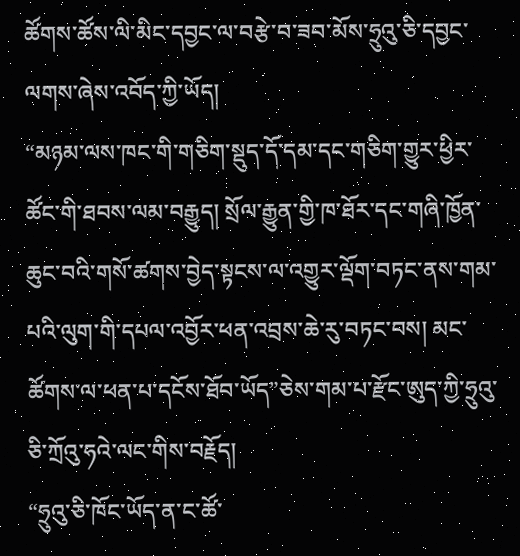ཚོགས་ཚོས་ལི་མིང་དབྱང་ལ་བརྩེ་བ་ཟབ་མོས་ཧྲུའུ་ཅི་དབྱང་ལགས་ཞེས་འབོད་ཀྱི་ཡོད།
“མཉམ་ལས་ཁང་གི་གཅིག་སྡུད་དོ་དམ་དང་གཅིག་གྱུར་ཕྱིར་ཚོང་གི་ཐབས་ལམ་བརྒྱུད། སྲོལ་རྒྱུན་གྱི་ཁ་ཐོར་དང་གཞི་ཁྱོན་ཆུང་བའི་གསོ་ཚགས་བྱེད་སྟངས་ལ་འགྱུར་ལྡོག་བཏང་ནས་གམ་པའི་ལུག་གི་དཔལ་འབྱོར་ཕན་འབྲས་ཆེ་རུ་བཏང་བས། མང་ཚོགས་ལ་ཕན་པ་དངོས་ཐོབ་ཡོད”ཅེས་གམ་པ་རྫོང་ཨུད་ཀྱི་ཧྲུའུ་ཅི་ཀྲོའུ་ཧའེ་ལང་གིས་བརྗོད།
“ཧྲུའུ་ཅི་ཁོང་ཡོད་ན་ང་ཚོ་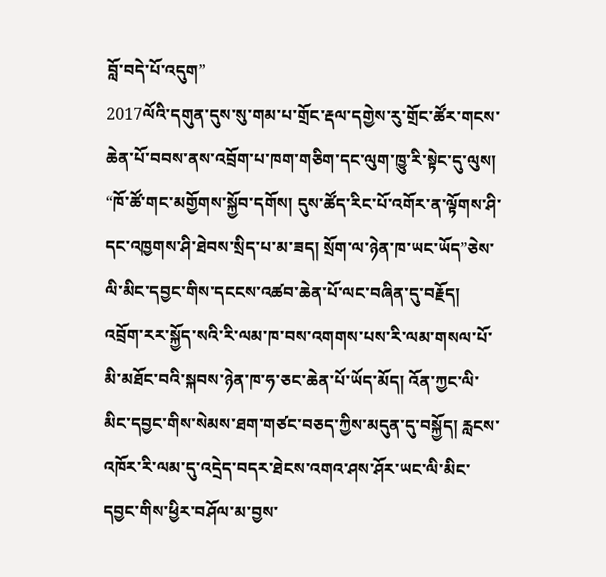བློ་བདེ་པོ་འདུག”
2017ལོའི་དགུན་དུས་སུ་གམ་པ་གྲོང་རྡལ་དགྱེས་རུ་གྲོང་ཚོར་གངས་ཆེན་པོ་བབས་ནས་འབྲོག་པ་ཁག་གཅིག་དང་ལུག་ཁྱུ་རི་སྟེང་དུ་ལུས། “ཁོ་ཚོ་གང་མགྱོགས་སྐྱོབ་དགོས། དུས་ཚོད་རིང་པོ་འགོར་ན་ལྟོགས་ཤི་དང་འཁྱགས་ཤི་ཐེབས་སྲིད་པ་མ་ཟད། སྲོག་ལ་ཉེན་ཁ་ཡང་ཡོད”ཅེས་ལི་མིང་དབྱང་གིས་དངངས་འཚབ་ཆེན་པོ་ལང་བཞིན་དུ་བརྗོད།
འབྲོག་རར་སྐྱོད་སའི་རི་ལམ་ཁ་བས་འགགས་པས་རི་ལམ་གསལ་པོ་མི་མཐོང་བའི་སྐབས་ཉེན་ཁ་ཧ་ཅང་ཆེན་པོ་ཡོད་མོད། འོན་ཀྱང་ལི་མིང་དབྱང་གིས་སེམས་ཐག་གཙང་བཅད་ཀྱིས་མདུན་དུ་བསྐྱོད། རླངས་འཁོར་རི་ལམ་དུ་འདྲེད་བདར་ཐེངས་འགའ་ཤས་ཤོར་ཡང་ལི་མིང་དབྱང་གིས་ཕྱིར་བཤོལ་མ་བྱས་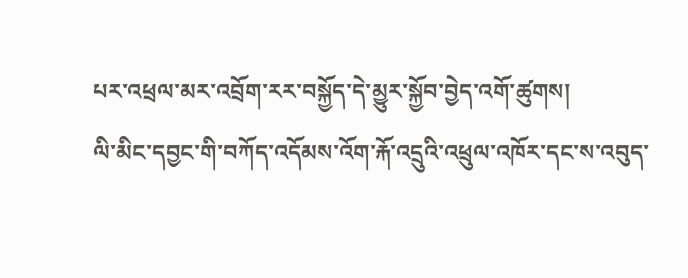པར་འཕྲལ་མར་འབྲོག་རར་བསྐྱོད་དེ་མྱུར་སྐྱོབ་བྱེད་འགོ་ཚུགས།
ལི་མིང་དབྱང་གི་བཀོད་འདོམས་འོག་རྐོ་འདྲུའི་འཕྲུལ་འཁོར་དང་ས་འབུད་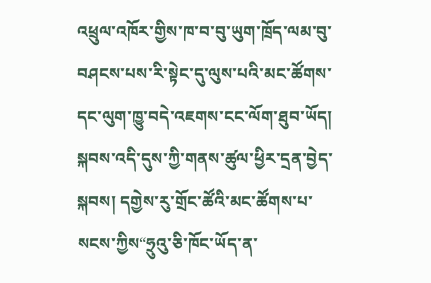འཕྲུལ་འཁོར་གྱིས་ཁ་བ་བུ་ཡུག་ཁྲོད་ལམ་བུ་བཤངས་པས་རི་སྟེང་དུ་ལུས་པའི་མང་ཚོགས་དང་ལུག་ཁྱུ་བདེ་འཇགས་ངང་ལོག་ཐུབ་ཡོད།
སྐབས་འདི་དུས་ཀྱི་གནས་ཚུལ་ཕྱིར་དྲན་བྱེད་སྐབས། དགྱེས་རུ་གྲོང་ཚོའི་མང་ཚོགས་པ་སངས་ཀྱིས“ཧྲུའུ་ཅི་ཁོང་ཡོད་ན་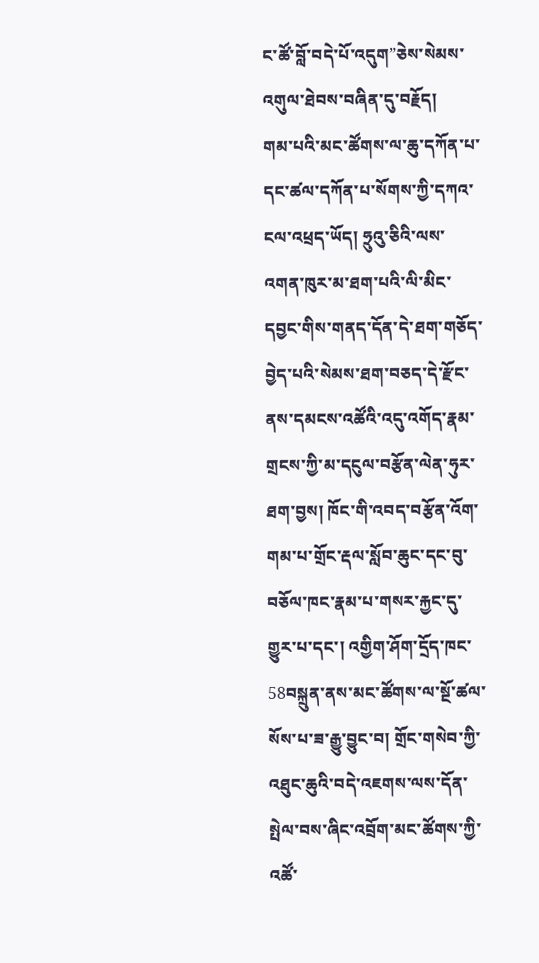ང་ཚོ་བློ་བདེ་པོ་འདུག”ཅེས་སེམས་འགུལ་ཐེབས་བཞིན་དུ་བརྗོད།
གམ་པའི་མང་ཚོགས་ལ་ཆུ་དཀོན་པ་དང་ཚལ་དཀོན་པ་སོགས་ཀྱི་དཀའ་ངལ་འཕྲད་ཡོད། ཧྲུའུ་ཅིའི་ལས་འགན་ཁུར་མ་ཐག་པའི་ལི་མིང་དབྱང་གིས་གནད་དོན་དེ་ཐག་གཅོད་བྱེད་པའི་སེམས་ཐག་བཅད་དེ་རྫོང་ནས་དམངས་འཚོའི་འདུ་འགོད་རྣམ་གྲངས་ཀྱི་མ་དངུལ་བརྩོན་ལེན་ཧུར་ཐག་བྱས། ཁོང་གི་འབད་བརྩོན་འོག་གམ་པ་གྲོང་རྡལ་སློབ་ཆུང་དང་བུ་བཅོལ་ཁང་རྣམ་པ་གསར་རྐྱང་དུ་གྱུར་པ་དང་། འགྱིག་ཤོག་དྲོད་ཁང་58བསྐྲུན་ནས་མང་ཚོགས་ལ་སྔོ་ཚལ་སོས་པ་ཟ་རྒྱུ་བྱུང་བ། གྲོང་གསེབ་ཀྱི་འཐུང་ཆུའི་བདེ་འཇགས་ལས་དོན་སྤེལ་བས་ཞིང་འབྲོག་མང་ཚོགས་ཀྱི་འཚོ་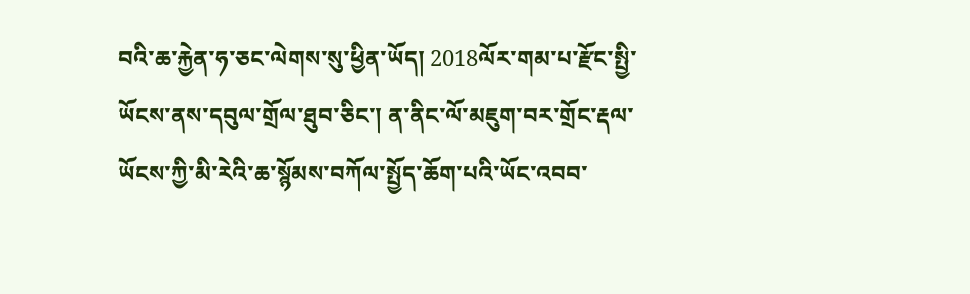བའི་ཆ་རྐྱེན་ཧ་ཅང་ལེགས་སུ་ཕྱིན་ཡོད། 2018ལོར་གམ་པ་རྫོང་སྤྱི་ཡོངས་ནས་དབུལ་གྲོལ་ཐུབ་ཅིང་། ན་ནིང་ལོ་མཇུག་བར་གྲོང་རྡལ་ཡོངས་ཀྱི་མི་རེའི་ཆ་སྙོམས་བཀོལ་སྤྱོད་ཆོག་པའི་ཡོང་འབབ་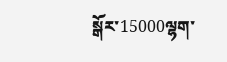སྒོར་15000ལྷག་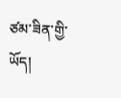ཙམ་ཟིན་གྱི་ཡོད།